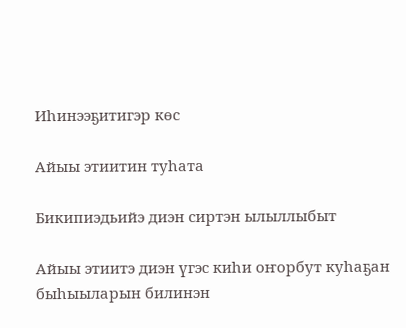Иһинээҕитигэр көс

Айыы этиитин туһата

Бикипиэдьийэ диэн сиртэн ылыллыбыт

Айыы этиитэ диэн үгэс киһи оҥорбут куһаҕан быһыыларын билинэн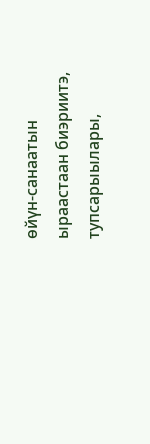өйүн-санаатын ыраастаан биэриитэ, тупсарыылары,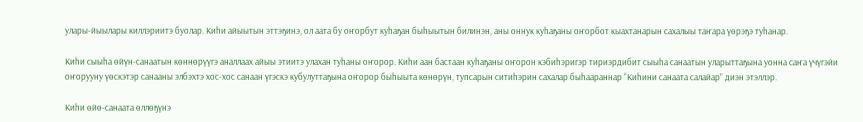улары-йыылары киллэриитэ буолар. Киһи айыытын эттэҕинэ, ол аата бу оҥорбут куһаҕан быһыытын билинэн, аны оннук куһаҕаны оҥорбот кыахтанарын сахалыы таҥара үөрэҕэ туһанар.

Киһи сыыһа өйүн-санаатын көннөрүүгэ аналлаах айыы этиитэ улахан туһаны оҥорор. Киһи аан бастаан куһаҕаны оҥорон кэбиһэригэр тириэрдибит сыыһа санаатын уларыттаҕына уонна саҥа үчүгэйи оҥорууну үөскэтэр санааны элбэхтэ хос-хос санаан үгэскэ кубулуттаҕына оҥорор быһыыта көнөрүн, тупсарын ситиһэрин сахалар быһаараннар “Киһини санаата салайар” диэн этэллэр.

Киһи өйө-санаата өллөҕүнэ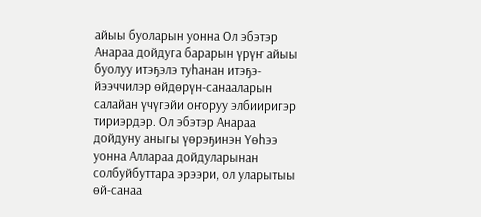айыы буоларын уонна Ол эбэтэр Анараа дойдуга барарын үрүҥ айыы буолуу итэҕэлэ туһанан итэҕэ-йээччилэр өйдөрүн-санааларын салайан үчүгэйи оҥоруу элбииригэр тириэрдэр. Ол эбэтэр Анараа дойдуну аныгы үөрэҕинэн Үөһээ уонна Аллараа дойдуларынан солбуйбуттара эрээри, ол уларытыы өй-санаа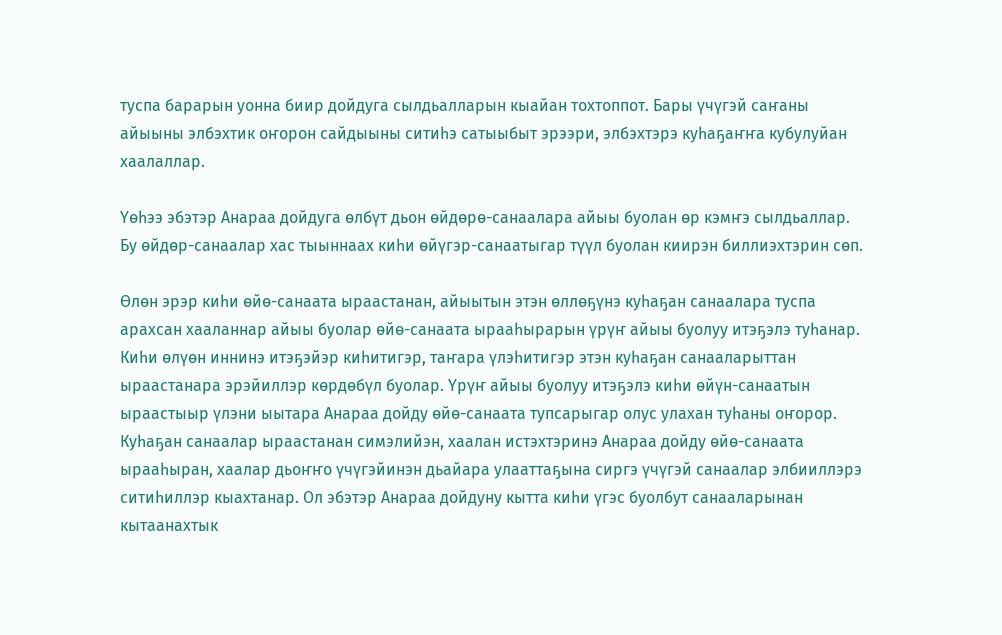туспа барарын уонна биир дойдуга сылдьалларын кыайан тохтоппот. Бары үчүгэй саҥаны айыыны элбэхтик оҥорон сайдыыны ситиһэ сатыыбыт эрээри, элбэхтэрэ куһаҕаҥҥа кубулуйан хаалаллар.

Үөһээ эбэтэр Анараа дойдуга өлбүт дьон өйдөрө-санаалара айыы буолан өр кэмҥэ сылдьаллар. Бу өйдөр-санаалар хас тыыннаах киһи өйүгэр-санаатыгар түүл буолан киирэн биллиэхтэрин сөп.

Өлөн эрэр киһи өйө-санаата ыраастанан, айыытын этэн өллөҕүнэ куһаҕан санаалара туспа арахсан хааланнар айыы буолар өйө-санаата ырааһырарын үрүҥ айыы буолуу итэҕэлэ туһанар. Киһи өлүөн иннинэ итэҕэйэр киһитигэр, таҥара үлэһитигэр этэн куһаҕан санааларыттан ыраастанара эрэйиллэр көрдөбүл буолар. Үрүҥ айыы буолуу итэҕэлэ киһи өйүн-санаатын ыраастыыр үлэни ыытара Анараа дойду өйө-санаата тупсарыгар олус улахан туһаны оҥорор. Куһаҕан санаалар ыраастанан симэлийэн, хаалан истэхтэринэ Анараа дойду өйө-санаата ырааһыран, хаалар дьоҥҥо үчүгэйинэн дьайара улааттаҕына сиргэ үчүгэй санаалар элбииллэрэ ситиһиллэр кыахтанар. Ол эбэтэр Анараа дойдуну кытта киһи үгэс буолбут санааларынан кытаанахтык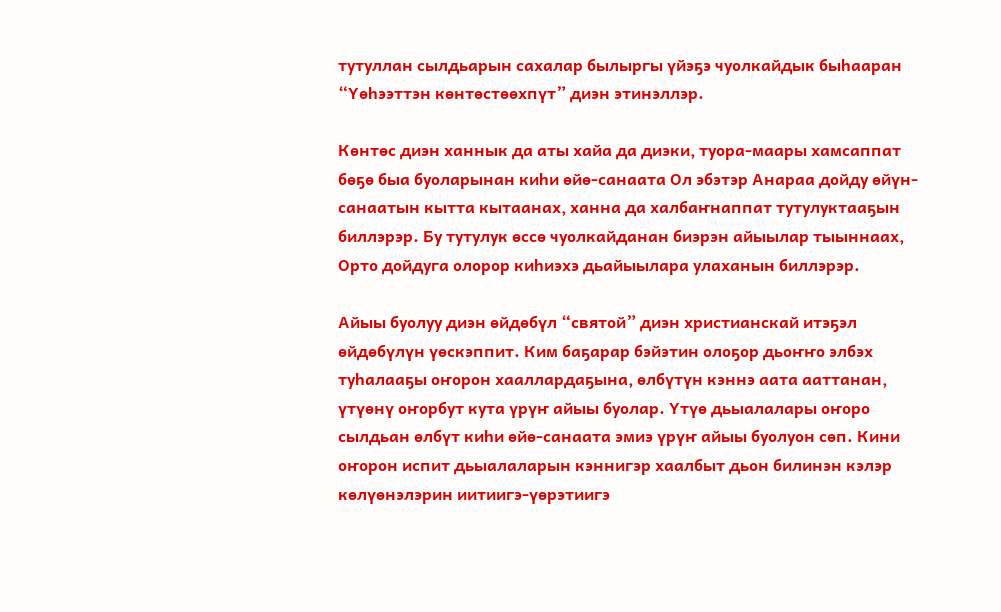тутуллан сылдьарын сахалар былыргы үйэҕэ чуолкайдык быһааран “Үөһээттэн көнтөстөөхпүт” диэн этинэллэр.

Көнтөс диэн ханнык да аты хайа да диэки, туора-маары хамсаппат бөҕө быа буоларынан киһи өйө-санаата Ол эбэтэр Анараа дойду өйүн-санаатын кытта кытаанах, ханна да халбаҥнаппат тутулуктааҕын биллэрэр. Бу тутулук өссө чуолкайданан биэрэн айыылар тыыннаах, Орто дойдуга олорор киһиэхэ дьайыылара улаханын биллэрэр.

Айыы буолуу диэн өйдөбүл “святой” диэн христианскай итэҕэл өйдөбүлүн үөскэппит. Ким баҕарар бэйэтин олоҕор дьоҥҥо элбэх туһалааҕы оҥорон хааллардаҕына, өлбүтүн кэннэ аата ааттанан, үтүөнү оҥорбут кута үрүҥ айыы буолар. Үтүө дьыалалары оҥоро сылдьан өлбүт киһи өйө-санаата эмиэ үрүҥ айыы буолуон сөп. Кини оҥорон испит дьыалаларын кэннигэр хаалбыт дьон билинэн кэлэр көлүөнэлэрин иитиигэ-үөрэтиигэ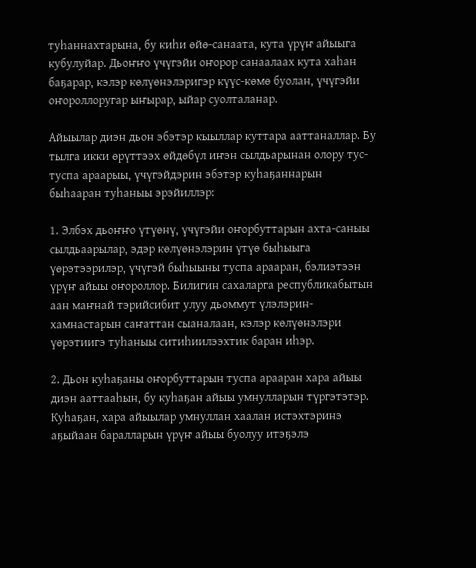туһаннахтарына, бу киһи өйө-санаата, кута үрүҥ айыыга кубулуйар. Дьоҥҥо үчүгэйи оҥорор санаалаах кута хаһан баҕарар, кэлэр көлүөнэлэригэр күүс-көмө буолан, үчүгэйи оҥороллоругар ыҥырар, ыйар суолталанар.

Айыылар диэн дьон эбэтэр кыыллар куттара ааттаналлар. Бу тылга икки өрүттээх өйдөбүл иҥэн сылдьарынан олору тус-туспа араарыы, үчүгэйдэрин эбэтэр куһаҕаннарын быһааран туһаныы эрэйиллэр:

1. Элбэх дьоҥҥо үтүөнү, үчүгэйи оҥорбуттарын ахта-саныы сылдьаарылар, эдэр көлүөнэлэрин үтүө быһыыга үөрэтээрилэр, үчүгэй быһыыны туспа арааран, бэлиэтээн үрүҥ айыы оҥороллор. Билигин сахаларга республикабытын аан маҥнай тэрийсибит улуу дьоммут үлэлэрин-хамнастарын саҥаттан сыаналаан, кэлэр көлүөнэлэри үөрэтиигэ туһаныы ситиһиилээхтик баран иһэр.

2. Дьон куһаҕаны оҥорбуттарын туспа арааран хара айыы диэн ааттааһын, бу куһаҕан айыы умнулларын түргэтэтэр. Куһаҕан, хара айыылар умнуллан хаалан истэхтэринэ аҕыйаан баралларын үрүҥ айыы буолуу итэҕэлэ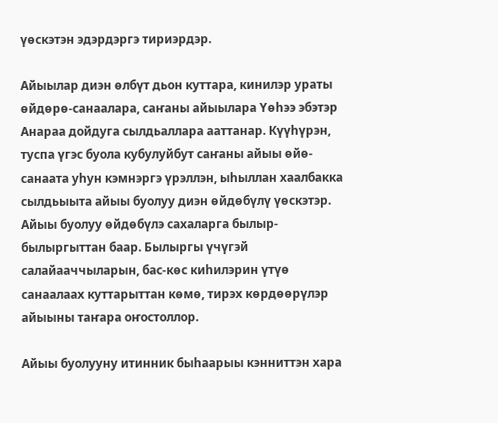үөскэтэн эдэрдэргэ тириэрдэр.

Айыылар диэн өлбүт дьон куттара, кинилэр ураты өйдөрө-санаалара, саҥаны айыылара Yөһээ эбэтэр Анараа дойдуга сылдьаллара ааттанар. Күүһүрэн, туспа үгэс буола кубулуйбут саҥаны айыы өйө-санаата уһун кэмнэргэ үрэллэн, ыһыллан хаалбакка сылдьыыта айыы буолуу диэн өйдөбүлү үөскэтэр. Айыы буолуу өйдөбүлэ сахаларга былыр-былыргыттан баар. Былыргы үчүгэй салайааччыларын, бас-көс киһилэрин үтүө санаалаах куттарыттан көмө, тирэх көрдөөрүлэр айыыны таҥара оҥостоллор.

Айыы буолууну итинник быһаарыы кэнниттэн хара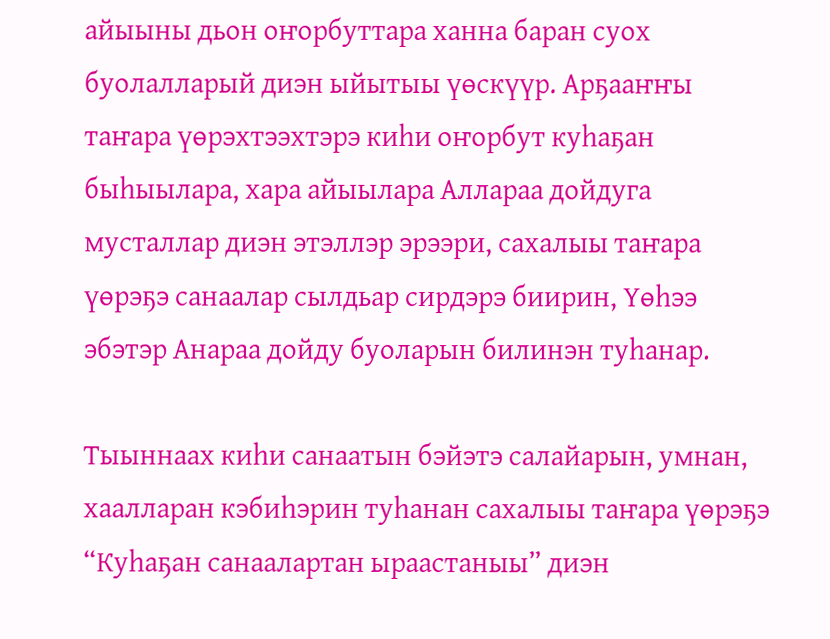айыыны дьон оҥорбуттара ханна баран суох буолалларый диэн ыйытыы үөскүүр. Арҕааҥҥы таҥара үөрэхтээхтэрэ киһи оҥорбут куһаҕан быһыылара, хара айыылара Аллараа дойдуга мусталлар диэн этэллэр эрээри, сахалыы таҥара үөрэҕэ санаалар сылдьар сирдэрэ биирин, Үөһээ эбэтэр Анараа дойду буоларын билинэн туһанар.

Тыыннаах киһи санаатын бэйэтэ салайарын, умнан, хаалларан кэбиһэрин туһанан сахалыы таҥара үөрэҕэ “Куһаҕан санаалартан ыраастаныы” диэн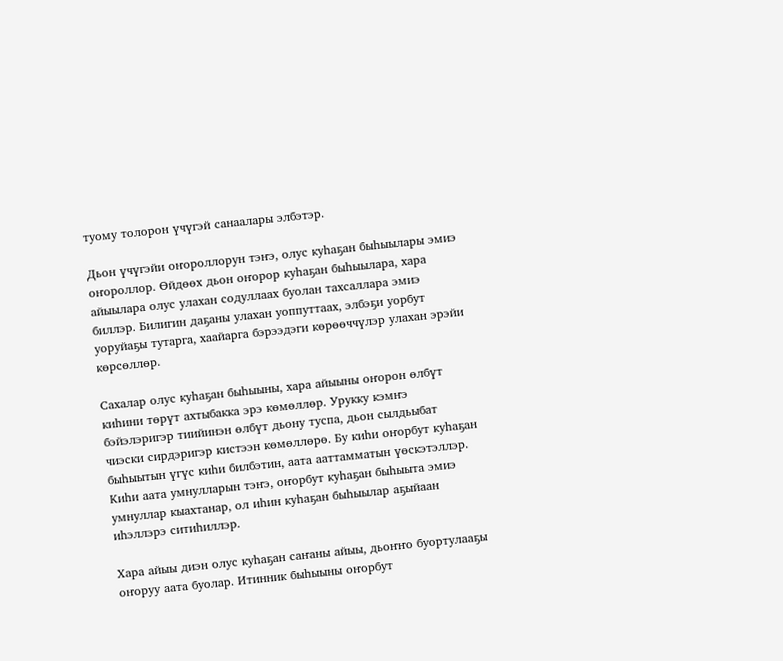туому толорон үчүгэй санаалары элбэтэр.

Дьон үчүгэйи оҥороллорун тэҥэ, олус куһаҕан быһыылары эмиэ оҥороллор. Өйдөөх дьон оҥорор куһаҕан быһыылара, хара айыылара олус улахан содуллаах буолан тахсаллара эмиэ биллэр. Билигин даҕаны улахан уоппуттаах, элбэҕи уорбут уоруйаҕы тутарга, хаайарга бэрээдэги көрөөччүлэр улахан эрэйи көрсөллөр.

Сахалар олус куһаҕан быһыыны, хара айыыны оҥорон өлбүт киһини төрүт ахтыбакка эрэ көмөллөр. Урукку кэмҥэ бэйэлэригэр тиийинэн өлбүт дьону туспа, дьон сылдьыбат чиэски сирдэригэр кистээн көмөллөрө. Бу киһи оҥорбут куһаҕан быһыытын үгүс киһи билбэтин, аата ааттамматын үөскэтэллэр. Kиһи аата умнулларын тэҥэ, оҥорбут куһаҕан быһыыта эмиэ умнуллар кыахтанар, ол иһин куһаҕан быһыылар аҕыйаан иһэллэрэ ситиһиллэр.

Хара айыы диэн олус куһаҕан саҥаны айыы, дьоҥҥо буортулааҕы оҥоруу аата буолар. Итинник быһыыны оҥорбут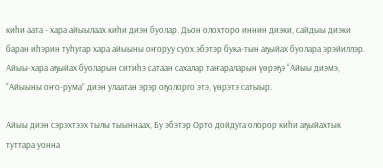киһи аата - хара айыылаах киһи диэн буолар. Дьон олохторо иннин диэки, сайдыы диэки баран иһэрин туһугар хара айыыны оҥоруу суох эбэтэр бука-тын аҕыйах буолара эрэйиллэр. Айыы-хара аҕыйах буоларын ситиһэ сатаан сахалар таҥараларын үөрэҕэ “Айыы диэмэ, “Айыыны оҥо-рума” диэн улаатан эрэр оҕолорго этэ, үөрэтэ сатыыр.

Айыы диэн сэрэхтээх тылы тыыннаах, Бу эбэтэр Орто дойдуга олорор киһи аҕыйахтык туттара уонна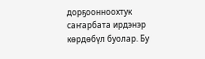дорҕоонноохтук саҥарбата ирдэнэр көрдөбүл буолар. Бу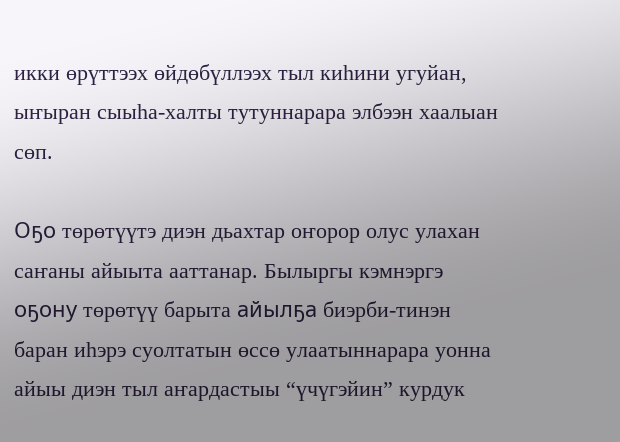икки өрүттээх өйдөбүллээх тыл киһини угуйан, ыҥыран сыыһа-халты тутуннарара элбээн хаалыан сөп.

Оҕо төрөтүүтэ диэн дьахтар оҥорор олус улахан саҥаны айыыта ааттанар. Былыргы кэмнэргэ оҕону төрөтүү барыта айылҕа биэрби-тинэн баран иһэрэ суолтатын өссө улаатыннарара уонна айыы диэн тыл аҥардастыы “үчүгэйин” курдук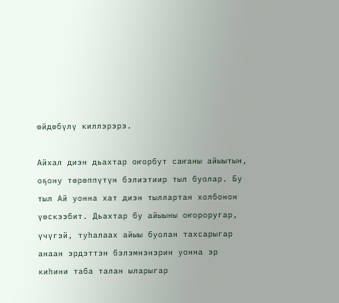өйдөбүлү киллэрэрэ.

Айхал диэн дьахтар оҥорбут саҥаны айыытын, оҕону төрөппүтүн бэлиэтиир тыл буолар. Бу тыл Ай уонна хат диэн тыллартан холбонон үөскээбит. Дьахтар бу айыыны оҥороругар, үчүгэй, туһалаах айыы буолан тахсарыгар анаан эрдэттэн бэлэмнэнэрин уонна эр киһини таба талан ыларыгар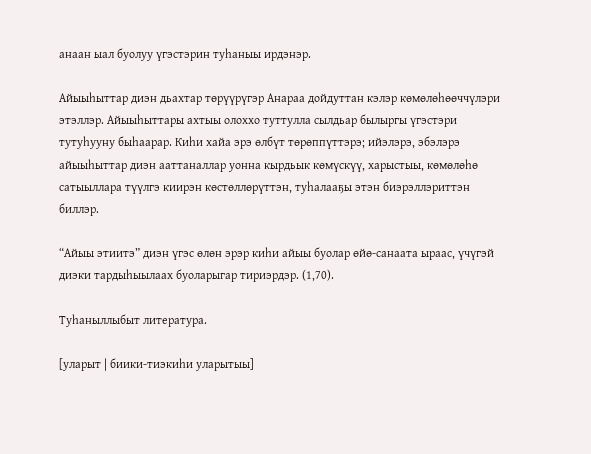анаан ыал буолуу үгэстэрин туһаныы ирдэнэр.

Айыыһыттар диэн дьахтар төрүүрүгэр Анараа дойдуттан кэлэр көмөлөһөөччүлэри этэллэр. Айыыһыттары ахтыы олоххо туттулла сылдьар былыргы үгэстэри тутуһууну быһаарар. Киһи хайа эрэ өлбүт төрөппүттэрэ; ийэлэрэ, эбэлэрэ айыыһыттар диэн ааттаналлар уонна кырдьык көмүскүү, харыстыы, көмөлөһө сатыыллара түүлгэ киирэн көстөллөрүттэн, туһалааҕы этэн биэрэллэриттэн биллэр.

“Айыы этиитэ” диэн үгэс өлөн эрэр киһи айыы буолар өйө-санаата ыраас, үчүгэй диэки тардыһыылаах буоларыгар тириэрдэр. (1,70).

Туһаныллыбыт литература.

[уларыт | биики-тиэкиһи уларытыы]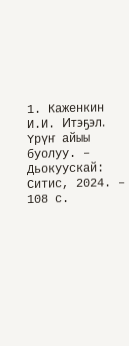1. Каженкин И.И. Итэҕэл. Үрүҥ айыы буолуу. – Дьокуускай: Ситис, 2024. – 108 с.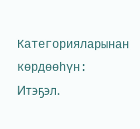Категорияларынан көрдөөһүн: Итэҕэл.